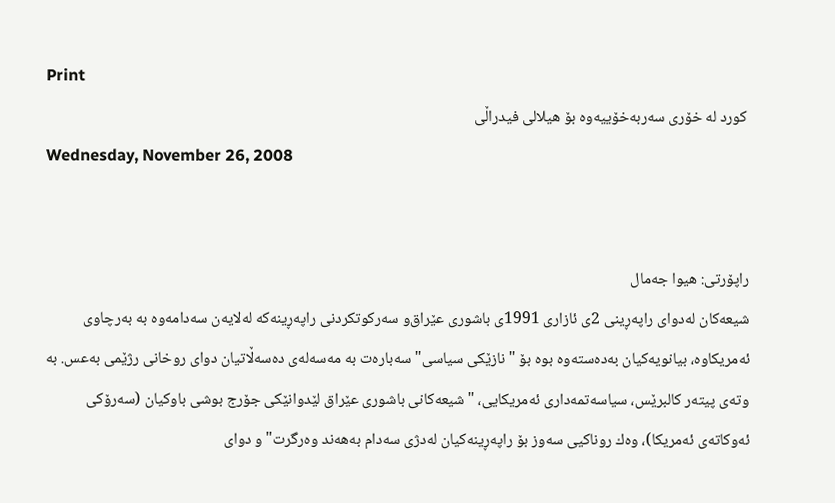Print
 كورد له‌ خۆری‌ سه‌ربه‌خۆییه‌وه‌ بۆ هیلالی‌ فیدراڵی‌
Wednesday, November 26, 2008


راپۆرتی‌: هیوا جه‌مال
شیعه‌كان له‌دوای‌ راپه‌ڕینی‌ 2ی‌ ئازاری‌ 1991ی‌ باشوری‌ عێراق‌و سه‌ركوتكردنی‌ راپه‌ڕینه‌كه‌ له‌لایه‌ن سه‌دامه‌وه‌ به‌ به‌رچاوی‌ ئه‌مریكاوه‌، بیانویه‌كیان به‌ده‌سته‌وه‌ بوه‌ بۆ "نازێكی‌ سیاسی‌" سه‌باره‌ت به‌ مه‌سه‌له‌ی‌ ده‌سه‌ڵاتیان دوای‌ روخانی‌ رژێمی‌ به‌عس. به‌ وته‌ی‌ پیته‌ر كالبرێس، سیاسه‌تمه‌داری‌ ئه‌مریكایی‌، "شیعه‌كانی‌ باشوری‌ عێراق لێدوانێكی‌ جۆرج بوشی‌ باوكیان (سه‌رۆكی‌ ئه‌وكاته‌ی‌ ئه‌مریكا)، وه‌ك روناكیی‌ سه‌وز بۆ راپه‌ڕینه‌كیان له‌دژی‌ سه‌دام به‌هه‌ند وه‌رگرت"و دوای‌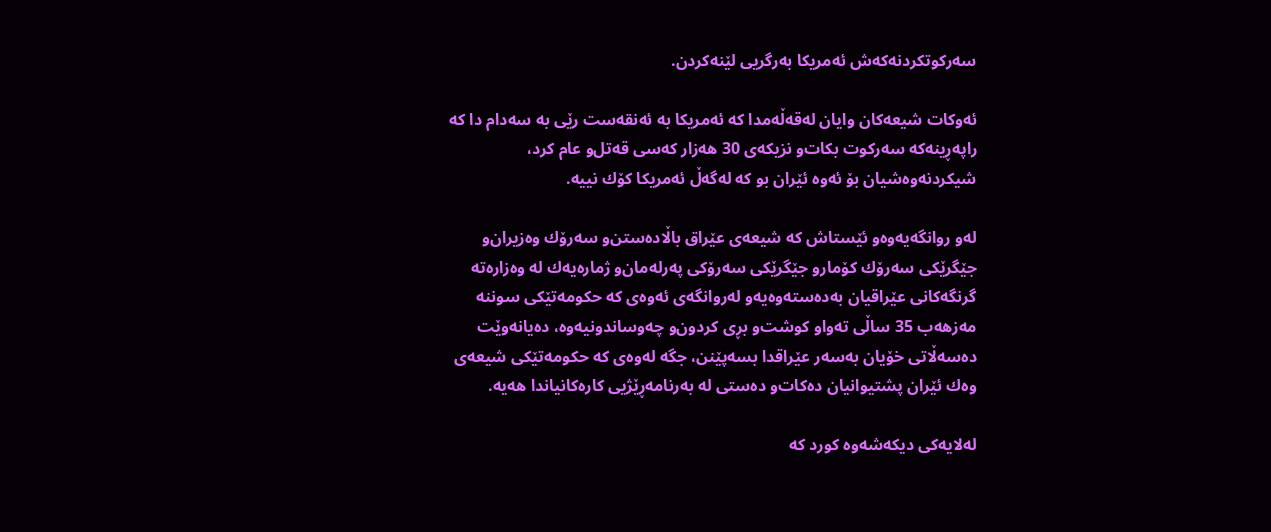سه‌ركوتكردنه‌كه‌ش ئه‌مریكا به‌رگریی‌ لێنه‌كردن.

ئه‌وكات شیعه‌كان وایان له‌قه‌ڵه‌مدا كه‌ ئه‌مریكا به‌ ئه‌نقه‌ست رێی‌ به‌ سه‌دام دا كه‌ راپه‌ڕینه‌كه‌ سه‌ركوت بكات‌و نزیكه‌ی‌ 30 هه‌زار كه‌سی‌ قه‌تل‌و عام كرد، شیكردنه‌وه‌شیان بۆ ئه‌وه‌ ئێران بو كه‌ له‌گه‌ڵ‌ ئه‌مریكا كۆك نییه‌.

له‌و روانگه‌یه‌وه‌‌و ئێستاش كه‌ شیعه‌ی‌ عێراق باڵاده‌ستن‌و سه‌رۆك وه‌زیران‌و جێگرێكی‌ سه‌رۆك كۆمار‌و جێگرێكی‌ سه‌رۆكی‌ په‌رله‌مان‌و ژماره‌یه‌ك له‌ وه‌زاره‌ته‌ گرنگه‌كانی‌ عێراقیان به‌ده‌سته‌وه‌یه‌‌و له‌روانگه‌ی‌ ئه‌وه‌ی‌ كه‌ حكومه‌تێكی‌ سوننه‌ مه‌زهه‌ب 35 ساڵی‌ ته‌واو كوشت‌و بڕی‌ كردون‌و چه‌وساندونیه‌وه‌، ده‌یانه‌وێت ده‌سه‌ڵاتی‌ خۆیان به‌سه‌ر عێراقدا بسه‌پێنن، جگه‌ له‌وه‌ی‌ كه‌ حكومه‌تێكی‌ شیعه‌ی‌ وه‌ك ئێران پشتیوانیان ده‌كات‌و ده‌ستی‌ له‌ به‌رنامه‌ڕێژیی‌ كاره‌كانیاندا هه‌یه‌.

له‌لایه‌كی‌ دیكه‌شه‌وه‌ كورد كه‌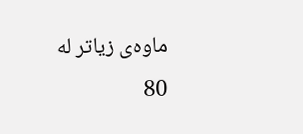ماوه‌ی‌ زیاتر له‌ 80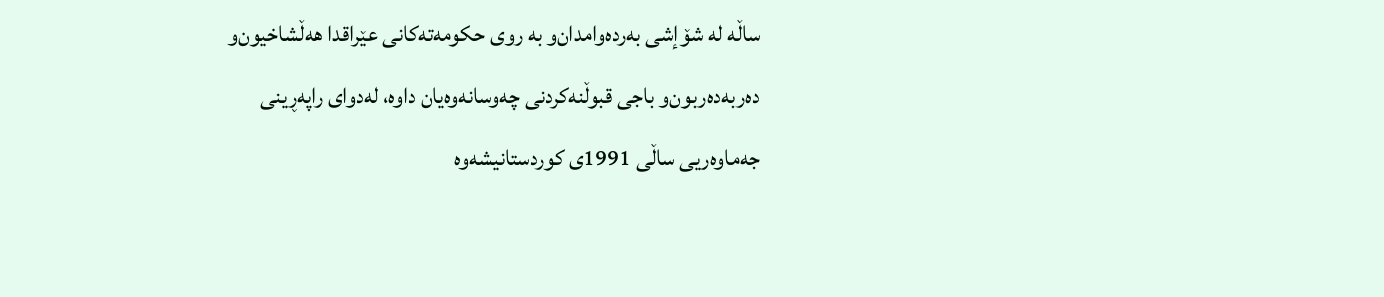ساڵه‌ له‌ شۆإشی‌ به‌رده‌وامدان‌و به‌ روی‌ حكومه‌ته‌كانی‌ عێراقدا هه‌ڵشاخیون‌و ده‌ربه‌ده‌ربون‌و باجی‌ قبوڵنه‌كردنی‌ چه‌وسانه‌وه‌یان داوه‌، له‌دوای‌ راپه‌ڕینی‌ جه‌ماوه‌ریی‌ ساڵی‌ 1991ی‌ كوردستانیشه‌وه‌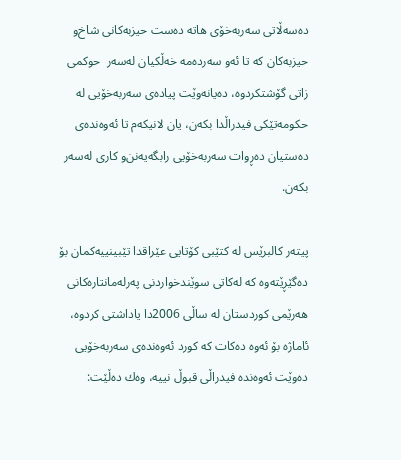ده‌سه‌ڵاتی سه‌ربه‌خۆی‌ هاته‌ ده‌ست حیزبه‌كانی‌ شاخ‌و حیزبه‌كان كه‌ تا ئه‌و سه‌رده‌مه‌ خه‌ڵكیان له‌سه‌ر  حوكمی‌ زاتی‌ گۆشتكردوه‌، ده‌یانه‌وێت پیاده‌ی‌ سه‌ربه‌خۆیی‌ له‌ حكومه‌تێكی‌ فیدراڵدا بكه‌ن، یان لانیكه‌م تا ئه‌وه‌نده‌ی‌ ده‌ستیان ده‌ڕوات سه‌ربه‌خۆیی‌ رابگه‌یه‌نن‌و كاری‌ له‌سه‌ر بكه‌ن.

پیته‌ر كالبرێس له‌ كتێبی‌ كۆتایی‌ عێراقدا تێبینییه‌كمان بۆ ده‌گێڕێته‌وه‌ كه‌ له‌كاتی‌ سوێندخواردنی‌ په‌رله‌مانتاره‌كانی‌ هه‌رێمی‌ كوردستان له‌ ساڵی‌ 2006دا یاداشتی‌ كردوه‌، ئاماژه‌ بۆ ئه‌وه‌ ده‌كات كه‌ كورد ئه‌وه‌نده‌ی‌ سه‌ربه‌خۆیی‌ ده‌وێت ئه‌وه‌نده‌ فیدراڵی‌ قبوڵ‌ نییه‌، وه‌ك ده‌ڵێت: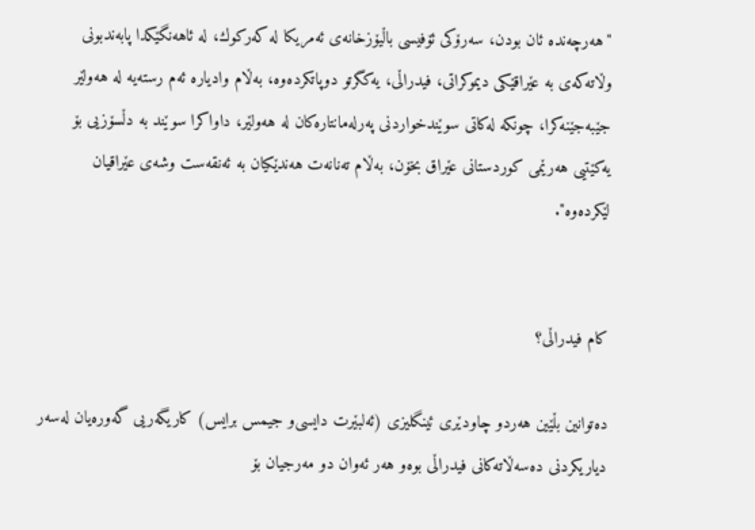"هه‌رچه‌نده‌ ئان بودن، سه‌رۆكی‌ ئۆفیسی‌ باڵیۆزخانه‌ی‌ ئه‌مریكا له‌ كه‌ركوك، له‌ ئاهه‌نگێكدا پابه‌ندبونی‌ وڵاته‌كه‌ی‌ به‌ عێراقێكی‌ دیموكراتی‌، فیدراڵی‌، یه‌كگرتو دوپاتكرده‌وه‌، به‌ڵام وادیاره‌ ئه‌م رسته‌یه‌ له‌ هه‌ولێر جێبه‌جێنه‌كرا، چونكه‌ له‌كاتی‌ سوێندخواردنی‌ په‌رله‌مانتاره‌كان له‌ هه‌ولێر، داواكرا سوێند به‌ دڵسۆزیی‌ بۆ یه‌كێتیی‌ هه‌رێمی‌ كوردستانی‌ عێراق بخۆن، به‌ڵام ته‌نانه‌ت هه‌ندێكیان به‌ ئه‌نقه‌ست وشه‌ی‌ عێراقیان لێكرده‌وه‌".


كام فیدراڵی‌؟

ده‌توانین بڵێین هه‌ردو چاودێری‌ ئینگلیزی‌ (ئه‌لبێرت دایسی‌‌و جیمس برایس) كاریگه‌ریی‌ گه‌وره‌یان له‌سه‌ر دیاریكردنی‌ ده‌سه‌ڵاته‌كانی‌ فیدراڵی‌ بوه‌‌و هه‌ر ئه‌وان دو مه‌رجیان بۆ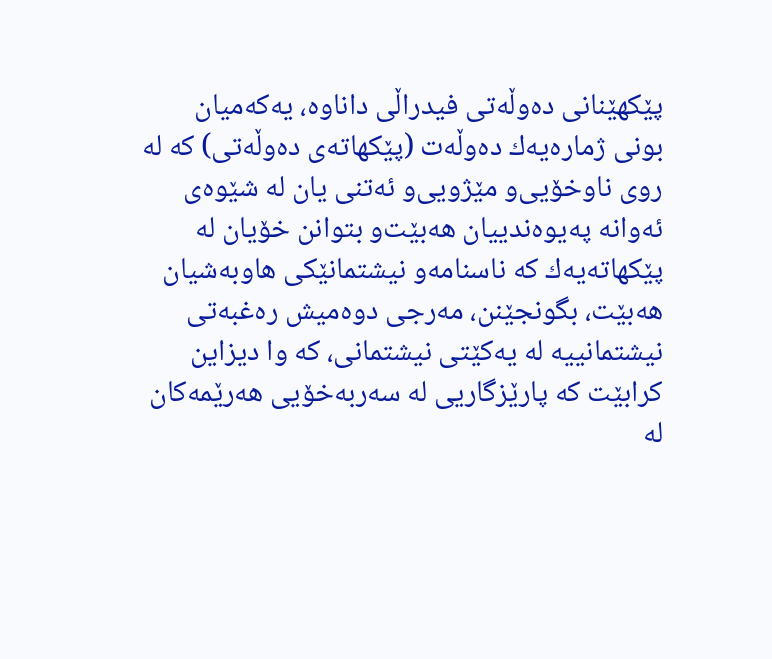پێكهێنانی‌ ده‌وڵه‌تی‌ فیدراڵی‌ داناوه‌، یه‌كه‌میان بونی‌ ژماره‌یه‌ك ده‌وڵه‌ت (پێكهاته‌ی‌ ده‌وڵه‌تی‌) كه‌ له‌ روی‌ ناوخۆیی‌‌و مێژویی‌‌و ئه‌تنی‌ یان له‌ شێوه‌ی‌ ئه‌وانه‌ په‌یوه‌ندییان هه‌بێت‌و بتوانن خۆیان له‌ پێكهاته‌یه‌ك كه‌ ناسنامه‌‌و نیشتمانێكی‌ هاوبه‌شیان هه‌بێت، بگونجێنن، مه‌رجی‌ دوه‌میش ره‌غبه‌تی‌ نیشتمانییه‌ له‌ یه‌كێتی‌ نیشتمانی‌، كه‌ وا دیزاین كرابێت كه‌ پارێزگاریی‌ له‌ سه‌ربه‌خۆیی‌ هه‌رێمه‌كان له‌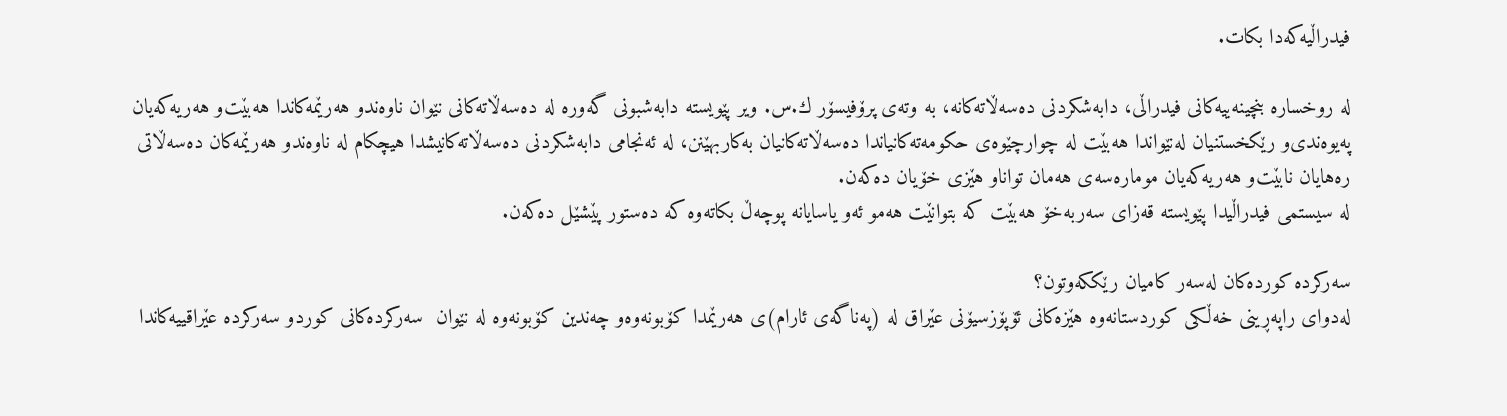فیدراڵیه‌كه‌دا بكات.

له‌ روخساره‌ بنچینه‌ییه‌كانی‌ فیدراڵی‌، دابه‌شكردنی‌ ده‌سه‌ڵاته‌كانه‌، به‌ وته‌ی‌ پرۆفیسۆر ك.س. ویر پێویسته‌ دابه‌شبونی‌ گه‌وره‌ له‌ ده‌سه‌ڵاته‌كانی‌ نێوان ناوه‌ند‌و هه‌رێمه‌كاندا هه‌بێت‌و هه‌ریه‌كه‌یان په‌یوه‌ندی‌‌و رێكخستنیان له‌نێواندا هه‌بێت له‌ چوارچێوه‌ی‌ حكومه‌ته‌كانیاندا ده‌سه‌ڵاته‌كانیان به‌كاربهێنن، له‌ ئه‌نجامی‌ دابه‌شكردنی‌ ده‌سه‌ڵاته‌كانیشدا هیچكام له‌ ناوه‌ند‌و هه‌رێمه‌كان ده‌سه‌ڵاتی‌ ره‌هایان نابێت‌و هه‌ریه‌كه‌یان موماره‌سه‌ی‌ هه‌مان توانا‌و هێزی‌ خۆیان ده‌كه‌ن.
له‌ سیستمی‌ فیدراڵیدا پێویسته‌ قه‌زای‌ سه‌ربه‌خۆ هه‌بێت كه‌ بتوانێت هه‌مو ئه‌و یاسایانه‌ پوچه‌ڵ بكاته‌وه‌ كه‌ ده‌ستور پێشێل ده‌كه‌ن.

سه‌ركرده‌ كورده‌كان له‌سه‌ر كامیان رێككه‌وتون؟
له‌دوای‌ راپه‌ڕینی‌ خه‌ڵكی‌ كوردستانه‌وه‌ هێزه‌كانی‌ ئۆپۆزسیۆنی‌ عێراق له‌ (په‌ناگه‌ی‌ ئارام)ی‌ هه‌رێمدا كۆبونه‌وه‌‌و چه‌ندین كۆبونه‌وه‌ له‌ نێوان  سه‌ركرده‌كانی‌ كورد‌و سه‌ركرده‌ عێراقییه‌كاندا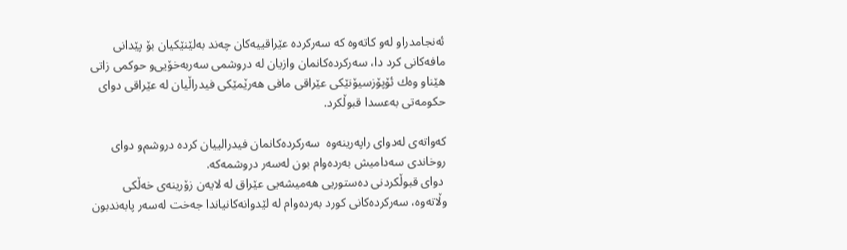ئه‌نجامدرا‌و له‌و كاته‌وه‌ كه‌ سه‌ركرده‌ عێراقییه‌كان چه‌ند به‌لێنێكیان بۆ پێدانی‌ مافه‌كانی‌ كرد دا، سه‌ركرده‌كانمان وازیان له‌ دروشمی‌ سه‌ربه‌خۆیی‌‌و حوكمی‌ زاتی‌ هێنا‌و وه‌ك ئۆپۆزسیۆنێكی‌ عێراقی‌ مافی‌ هه‌رێمێكی‌ فیدراڵیان له‌ عێراقی‌ دوای‌ حكومه‌تی‌ به‌عسدا قبوڵكرد.

كه‌واته‌ی‌ له‌دوای‌ راپه‌رینه‌وه‌  سه‌ركرده‌كانمان فیدرالییان كرده‌ دروشم‌و دوای‌ روخاندی‌ سه‌دامیش به‌رده‌وام بون له‌سه‌ر دروشمه‌كه‌.
 دوای‌ قبوڵكردنی‌ ده‌ستوریی‌ هه‌میشه‌یی‌ عێراق له‌ لایه‌ن زۆرینه‌ی‌ خه‌ڵكی‌ وڵاته‌وه‌، سه‌ركرده‌كانی‌ كورد به‌رده‌وام له‌ لێدوانه‌كانیاندا جه‌خت له‌سه‌ر پابه‌ندبون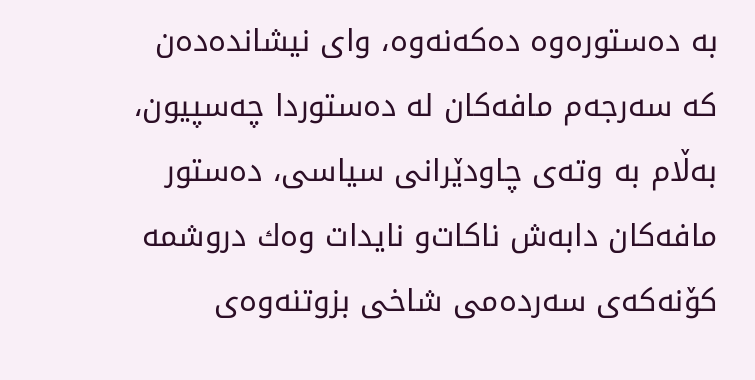به‌ ده‌ستوره‌وه‌ ده‌كه‌نه‌وه‌، وای‌ نیشانده‌ده‌ن كه‌ سه‌رجه‌م مافه‌كان له‌ ده‌ستوردا چه‌سپیون، به‌ڵام به‌ وته‌ی‌ چاودێرانی‌ سیاسی‌، ده‌ستور مافه‌كان دابه‌ش ناكات‌و نایدات وه‌ك دروشمه‌ كۆنه‌كه‌ی‌ سه‌رده‌می‌ شاخی‌ بزوتنه‌وه‌ی‌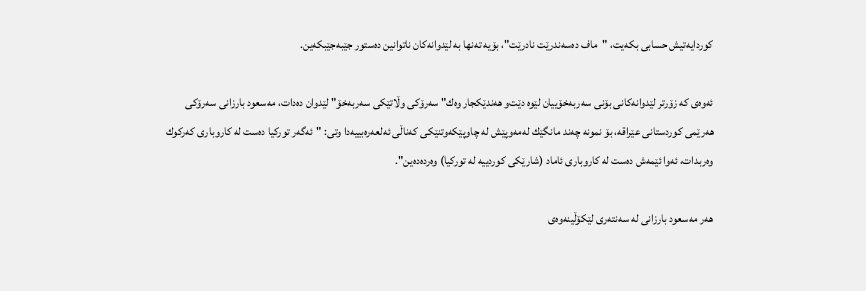كوردایه‌تیش حسابی‌ بكه‌یت، "ماف ده‌سه‌ندرێت نادرێت"، بۆیه‌ ته‌نها به‌ لێدوانه‌كان ناتوانین ده‌ستور جێبه‌جێبكه‌ین.

ئه‌وه‌ی‌ كه‌ زۆرتر لێدوانه‌كانی‌ بۆنی‌ سه‌ربه‌خۆییان لێوه‌ دێت‌و هه‌ندێكجار وه‌ك" سه‌رۆكی‌ وڵاتێكی‌ سه‌ربه‌خۆ" لێدوان ده‌دات، مه‌سعود بارزانی‌ سه‌رۆكی‌ هه‌رێمی‌ كوردستانی‌ عێراقه‌، بۆ نمونه‌ چه‌ند مانگێك له‌مه‌وپێش له‌ چاوپێكه‌وتنێكی‌ كه‌ناڵی‌ ئه‌لعه‌ره‌بییه‌دا وتی‌: "ئه‌گه‌ر توركیا ده‌ست له‌ كاروباری‌ كه‌ركوك وه‌ربدات، ئه‌وا ئێمه‌ش ده‌ست له‌ كاروباری‌ ئاماد (شارێكی‌ كوردییه‌ له‌ توركیا) وه‌رده‌ده‌ین".

هه‌ر مه‌سعود بارزانی‌ له‌ سه‌نته‌ری‌ لێكۆڵینه‌وه‌ی‌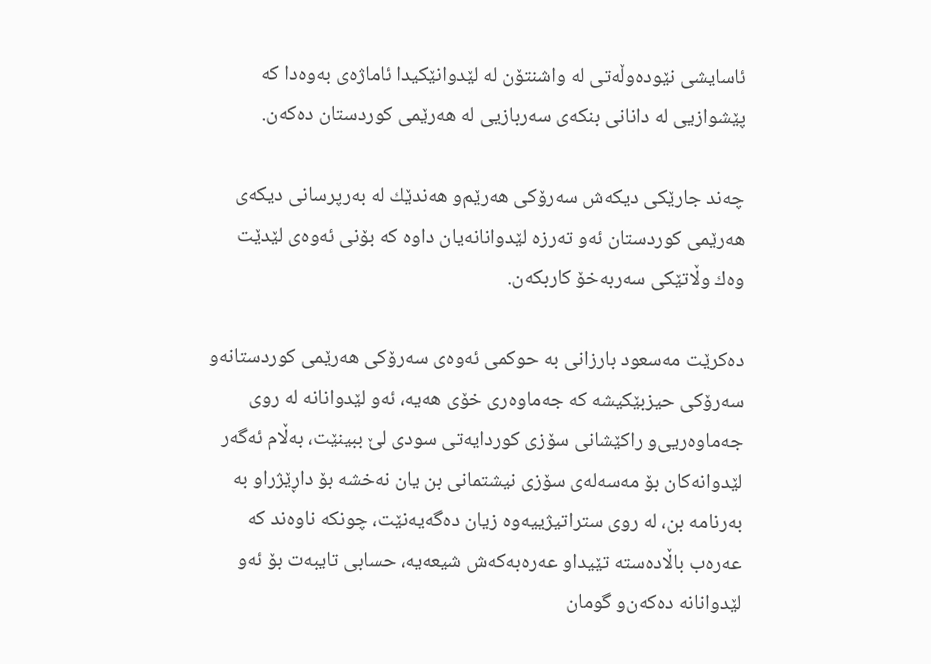ئاسایشی‌ نێوده‌وڵه‌تی‌ له‌ واشنتۆن له‌ لێدوانێكیدا ئاماژه‌ی‌ به‌وه‌دا كه‌ پێشوازیی‌ له‌ دانانی‌ بنكه‌ی‌ سه‌ربازیی‌ له‌ هه‌رێمی‌ كوردستان ده‌كه‌ن.

چه‌ند جارێكی‌ دیكه‌ش سه‌رۆكی‌ هه‌رێم‌و هه‌ندێك له‌ به‌رپرسانی‌ دیكه‌ی‌ هه‌رێمی‌ كوردستان ئه‌و ته‌رزه‌ لێدوانانه‌یان داوه‌ كه‌ بۆنی‌ ئه‌وه‌ی‌ لێدێت وه‌ك وڵاتێكی‌ سه‌ربه‌خۆ كاربكه‌ن.

ده‌كرێت مه‌سعود بارزانی‌ به‌ حوكمی‌ ئه‌وه‌ی‌ سه‌رۆكی‌ هه‌رێمی‌ كوردستانه‌‌و سه‌رۆكی‌ حیزبێكیشه‌ كه‌ جه‌ماوه‌ری‌ خۆی‌ هه‌یه‌، ئه‌و لێدوانانه‌ له‌ روی‌ جه‌ماوه‌ریی‌‌و راكێشانی‌ سۆزی‌ كوردایه‌تی‌ سودی‌ لێ‌ ببینێت، به‌ڵام ئه‌گه‌ر لێدوانه‌كان بۆ مه‌سه‌له‌ی‌ سۆزی‌ نیشتمانی‌ بن یان نه‌خشه‌ بۆ داڕێژراو به‌ به‌رنامه‌ بن، له‌ روی‌ ستراتیژییه‌وه‌ زیان ده‌گه‌یه‌نێت، چونكه‌ ناوه‌ند كه‌ عه‌ره‌ب باڵاده‌سته‌ تێیدا‌و عه‌ره‌به‌كه‌ش شیعه‌یه‌، حسابی‌ تایبه‌ت بۆ ئه‌و لێدوانانه‌ ده‌كه‌ن‌و گومان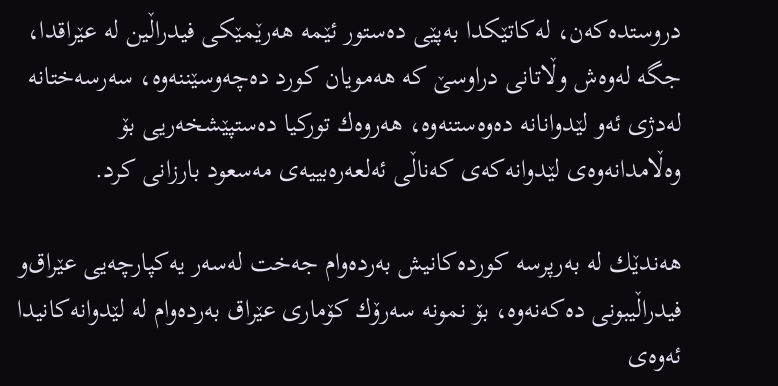دروستده‌كه‌ن، له‌كاتێكدا به‌پێی‌ ده‌ستور ئێمه‌ هه‌رێمێكی‌ فیدراڵین له‌ عێراقدا، جگه‌ له‌وه‌ش وڵاتانی‌ دراوسێ‌ كه‌ هه‌مویان كورد ده‌چه‌وسێننه‌وه‌، سه‌رسه‌ختانه‌ له‌دژی‌ ئه‌و لێدوانانه‌ ده‌وه‌ستنه‌وه‌، هه‌روه‌ك توركیا ده‌ستپێشخه‌ریی بۆ وه‌ڵامدانه‌وه‌ی‌ لێدوانه‌كه‌ی‌ كه‌ناڵی‌ ئه‌لعه‌ره‌بییه‌ی‌ مه‌سعود بارزانی‌ كرد.

هه‌ندێك له‌ به‌رپرسه‌ كورده‌كانیش به‌رده‌وام جه‌خت له‌سه‌ر یه‌كپارچه‌یی‌ عێراق‌و فیدراڵیبونی‌ ده‌كه‌نه‌وه‌، بۆ نمونه‌ سه‌رۆك كۆماری‌ عێراق به‌رده‌وام له‌ لێدوانه‌كانیدا ئه‌وه‌ی‌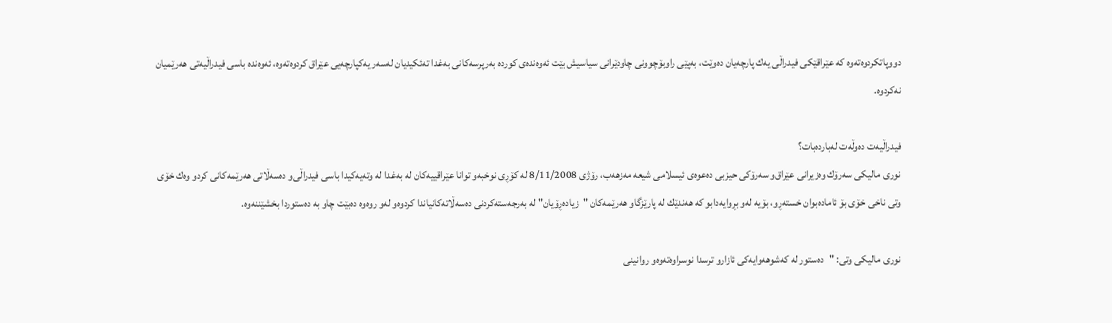دووپاتكردوه‌ته‌وه‌ كه‌ عێراقێكی‌ فیدراڵی‌ یه‌ك پارچه‌یان ده‌وێت، به‌پێی‌ راوبۆچوونی‌ چاودێرانی‌ سیاسیش بێت ئه‌وه‌نده‌ی‌ كورده‌ به‌رپرسه‌كانی‌ به‌غدا ته‌ئكیدیان له‌سه‌ر یه‌كپارچه‌یی‌ عێراق كردوه‌ته‌وه‌، ئه‌وه‌نده‌ باسی‌ فیدراڵیه‌تی‌ هه‌رێمیان نه‌كردوه‌.

فیدراڵیه‌ت ده‌وڵه‌ت له‌بارده‌بات؟
نوری‌ مالیكی‌ سه‌رۆك وه‌زیرانی‌ عێراق‌و سه‌رۆكی‌ حیزبی‌ ده‌عوه‌ی‌ ئیسلامی‌ شیعه‌ مه‌زهه‌ب، رۆژی‌ 8/11/2008 له‌ كۆڕی‌ نوخبه‌‌و توانا عێراقییه‌كان له‌ به‌غدا له‌ وته‌یه‌كیدا باسی‌ فیدراڵی‌‌و ده‌سه‌ڵاتی‌ هه‌رێمه‌كانی‌ كرد‌و وه‌ك خۆی‌ وتی‌ ناخی‌ خۆی‌ بۆ ئاماده‌بوان خسته‌ڕو، بۆیه‌ له‌و بڕوایه‌دابو كه‌ هه‌ندێك له‌ پارێزگا‌و هه‌رێمه‌كان "زیاده‌ڕۆیان" له‌ به‌رجه‌سته‌كردنی‌ ده‌سه‌ڵاته‌كانیاندا كردوه‌‌و له‌و روه‌وه‌ ده‌بێت چاو به‌ ده‌ستوردا بخشێننه‌وه‌.

نوری‌ مالیكی‌ وتی‌: "ده‌ستور له‌ كه‌شوهه‌وایه‌كی‌ ئازار‌و ترسدا نوسراوه‌ته‌وه‌‌و روانینی‌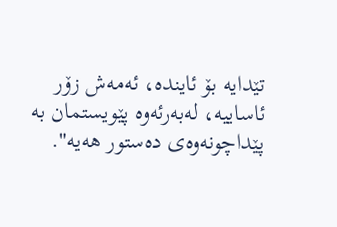تێدایه‌ بۆ ئاینده‌، ئه‌مه‌ش زۆر ئاساییه‌، له‌به‌رئه‌وه‌ پێویستمان به‌ پێداچونه‌وه‌ی‌ ده‌ستور هه‌یه‌".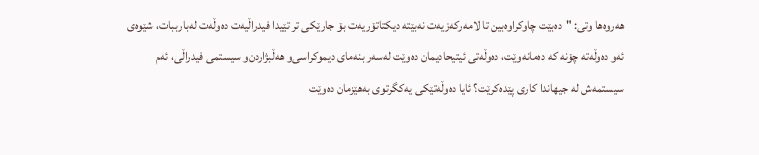هه‌روه‌ها وتی‌: "ده‌بێت چاوكراوه‌بین تا لامه‌ركه‌زیه‌ت نه‌بێته‌ دیكتاتۆریه‌ت بۆ جارێكی‌ تر تێیدا فیدراڵیه‌ت ده‌وڵه‌ت له‌بارببات، شێوه‌ی‌ ئه‌و ده‌وڵه‌ته‌ چۆنه‌ كه‌ ده‌مانه‌وێت، ده‌وڵه‌تی‌ ئیتیحادیمان ده‌وێت له‌سه‌ر بنه‌مای‌ دیموكراسی‌‌و هه‌ڵبژاردن‌و سیستمی‌ فیدراڵی‌، ئه‌م سیستمه‌ش له‌ جیهاندا كاری‌ پێده‌كرێت؟ ئایا ده‌وڵه‌تێكی‌ یه‌كگرتوی‌ به‌هێزمان ده‌وێت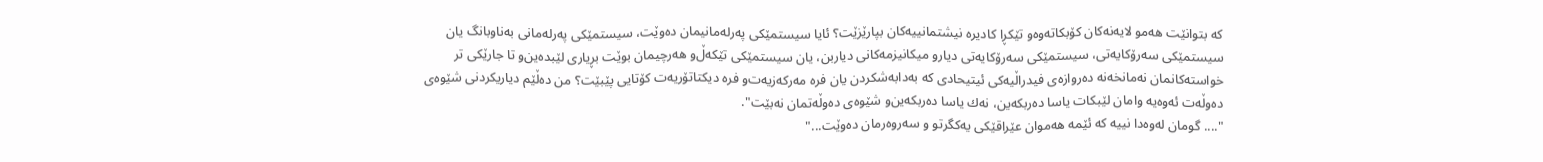كه‌ بتوانێت هه‌مو لایه‌نه‌كان كۆبكاته‌وه‌‌و تێكڕا كادیره‌ نیشتمانییه‌كان بپارێزێت؟ ئایا سیستمێكی‌ په‌رله‌مانیمان ده‌وێت، سیستمێكی‌ په‌رله‌مانی‌ به‌ناوبانگ یان سیستمێكی‌ سه‌رۆكایه‌تی‌، سیستمێكی‌ سه‌رۆكایه‌تی‌ دیار‌و میكانیزمه‌كانی‌ دیاربن، یان سیستمێكی‌ تێكه‌ڵ‌‌و هه‌رچیمان بوێت بڕیاری‌ لێبده‌ین‌و تا جارێكی‌ تر خواسته‌كانمان نه‌مانخه‌نه‌ ده‌روازه‌ی‌ فیدراڵیه‌كی‌ ئیتیحادی‌ كه‌ به‌دابه‌شكردن یان فره‌ مه‌ركه‌زیه‌ت‌و فره‌ دیكتاتۆریه‌ت كۆتایی‌ پێبێت؟ من ده‌ڵێم دیاریكردنی‌ شێوه‌ی‌ ده‌وڵه‌ت ئه‌وه‌یه‌ وامان لێبكات یاسا ده‌ربكه‌ین، نه‌ك یاسا ده‌ربكه‌ین‌و شێوه‌ی‌ ده‌وڵه‌تمان نه‌بێت".
".... گومان له‌وه‌دا نییه‌ كه‌ ئێمه‌ هه‌موان عێراقێكی‌ یه‌كگرتو ‌و سه‌روه‌رمان ده‌وێت..."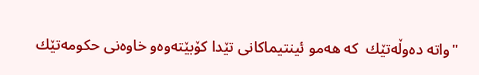"واته‌ ده‌وڵه‌تێك  كه‌ هه‌مو ئینتیماكانی‌ تێدا كۆبێته‌وه‌‌و خاوه‌نی‌ حكومه‌تێك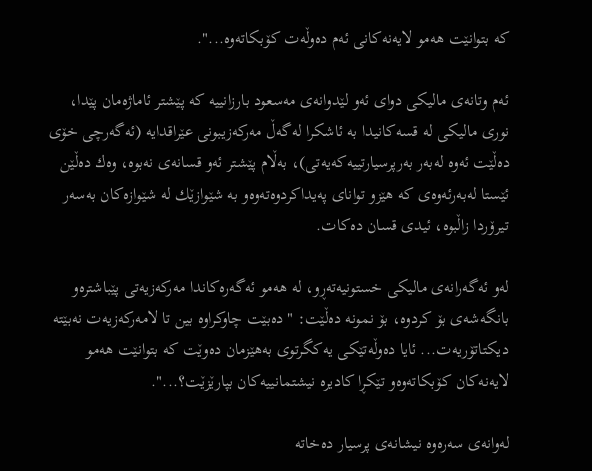كه‌ بتوانێت هه‌مو لایه‌نه‌كانی‌ ئه‌م ده‌وڵه‌ت كۆبكاته‌وه‌...".

ئه‌م وتانه‌ی‌ مالیكی‌ دوای‌ ئه‌و لێدوانه‌ی‌ مه‌سعود بارزانییه‌ كه‌ پێشتر ئاماژه‌مان پێدا، نوری‌ مالیكی‌ له‌ قسه‌كانیدا به‌ ئاشكرا له‌گه‌ڵ‌ مه‌ركه‌زیبونی‌ عێراقدایه‌ (ئه‌گه‌رچی‌ خۆی‌ ده‌ڵێت ئه‌وه‌ له‌به‌ر به‌رپرسیارتییه‌كه‌یه‌تی‌)، به‌ڵام پێشتر ئه‌و قسانه‌ی‌ نه‌بوه‌، وه‌ك ده‌ڵێن ئێستا له‌به‌رئه‌وه‌ی‌ كه‌ هێز‌و توانای‌ په‌یداكردوه‌ته‌وه‌‌و به‌ شێوازێك له‌ شێوازه‌كان به‌سه‌ر تیرۆردا زاڵبوه‌، ئیدی‌ قسان ده‌كات.

له‌و ئه‌گه‌رانه‌ی‌ مالیكی‌ خستونیه‌ته‌ڕو، له‌ هه‌مو ئه‌گه‌ره‌كاندا مه‌ركه‌زیه‌تی‌ پێباشتره‌‌و بانگه‌شه‌ی‌ بۆ كردوه‌، بۆ نمونه‌ ده‌ڵێت: "ده‌بێت چاوكراوه‌ بین تا لامه‌ركه‌زیه‌ت نه‌بێته‌ دیكتاتۆریه‌ت... ئایا ده‌وڵه‌تێكی‌ یه‌كگرتوی‌ به‌هێزمان ده‌وێت كه‌ بتوانێت هه‌مو لایه‌نه‌كان كۆبكاته‌وه‌‌و تێكڕا كادیره‌ نیشتمانییه‌كان بپارێزێت؟...".

له‌وانه‌ی‌ سه‌ره‌وه‌ نیشانه‌ی‌ پرسیار ده‌خاته‌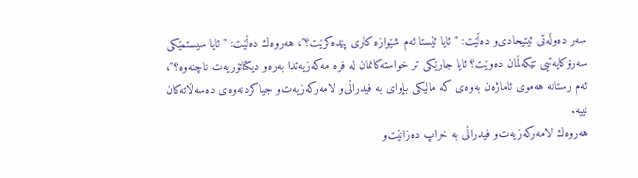سه‌ر ده‌وڵه‌تی‌ ئیتیحادی‌‌و ده‌ڵێت: "ئایا ئێستا ئه‌م شێوازه‌ كاری‌ پێده‌كرێت؟"، هه‌روه‌ك ده‌ڵێت: "ئایا سیستمێكی‌ سه‌رۆكایه‌تیی‌ تێكه‌ڵمان ده‌وێت؟ ئایا جارێكی‌ تر خواسته‌كانمان له‌ فره‌ مه‌كه‌زیه‌تدا به‌ره‌و دیكتاتۆریه‌ت ناچنه‌وه‌؟"، ئه‌م رستانه‌ هه‌موی‌ ئاماژه‌ن به‌وه‌ی‌ كه‌ مالیكی‌ بإوای‌ به‌ فیدراڵی‌‌و لامه‌ركه‌زیه‌ت‌و جیاكردنه‌وه‌ی‌ ده‌سه‌ڵاته‌كان نییه‌.
هه‌روه‌ك لامه‌ركه‌زیه‌ت‌و فیدراڵی‌ به‌ خراپ ده‌زانێت‌و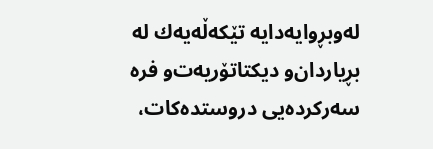له‌وبڕوایه‌دایه‌ تێكه‌ڵه‌یه‌ك له‌ بڕیاردان‌و دیكتاتۆریه‌ت‌و فره‌ سه‌ركرده‌یی‌ دروستده‌كات،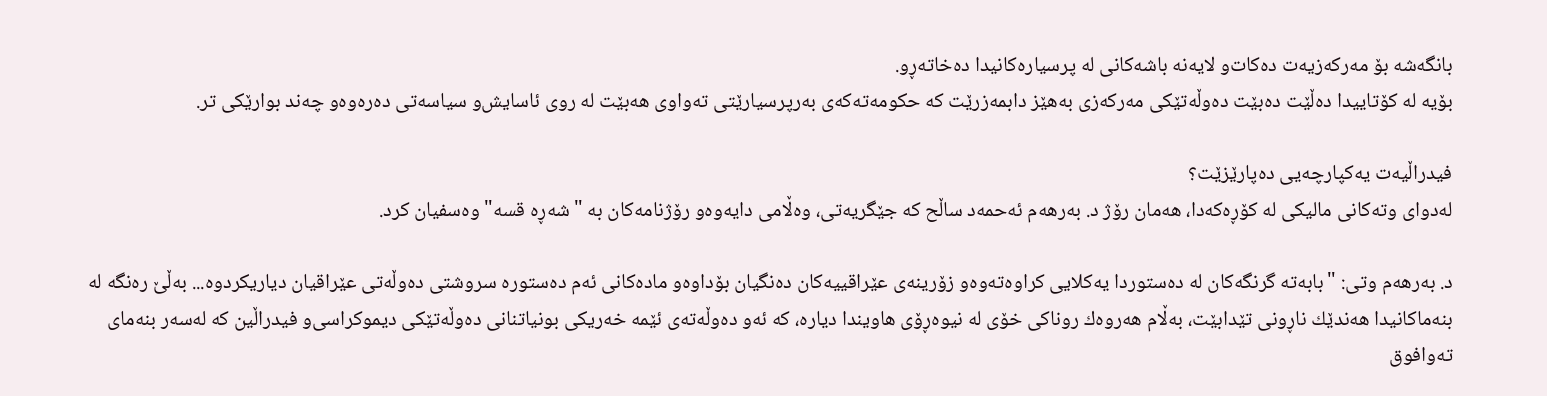بانگه‌شه‌ بۆ مه‌ركه‌زیه‌ت ده‌كات‌و لایه‌نه‌ باشه‌كانی‌ له‌ پرسیاره‌كانیدا ده‌خاته‌ڕو.
بۆیه‌ له‌ كۆتاییدا ده‌ڵێت ده‌بێت ده‌وڵه‌تێكی‌ مه‌ركه‌زی‌ به‌هێز دابمه‌زرێت كه‌ حكومه‌ته‌كه‌ی‌ به‌رپرسیارێتی‌ ته‌واوی‌ هه‌بێت له‌ روی‌ ئاسایش‌و سیاسه‌تی‌ ده‌ره‌وه‌‌و چه‌ند بوارێكی‌ تر.

فیدراڵیه‌ت یه‌كپارچه‌یی‌ ده‌پارێزێت؟
له‌دوای‌ وته‌كانی‌ مالیكی‌ له‌ كۆڕه‌كه‌دا، هه‌مان رۆژ د. به‌رهه‌م ئه‌حمه‌د ساڵح كه‌ جێگریه‌تی‌، وه‌ڵامی‌ دایه‌وه‌‌و رۆژنامه‌كان به‌ "شه‌ڕه‌ قسه‌" وه‌سفیان كرد.

د. به‌رهه‌م وتی‌: "بابه‌ته‌ گرنگه‌كان له‌ ده‌ستوردا یه‌كلایی‌ كراوه‌ته‌وه‌‌و زۆرینه‌ی‌ عێراقییه‌كان ده‌نگیان بۆداوه‌‌و ماده‌كانی‌ ئه‌م ده‌ستوره‌ سروشتی‌ ده‌وڵه‌تی‌ عێراقیان دیاریكردوه‌... به‌ڵێ‌ ره‌نگه‌ له‌ بنه‌ماكانیدا هه‌ندێك ناڕونی‌ تێدابێت، به‌ڵام هه‌روه‌ك روناكی‌ خۆی‌ له‌ نیوه‌ڕۆی‌ هاویندا دیاره‌، كه‌ ئه‌و ده‌وڵه‌ته‌ی‌ ئێمه‌ خه‌ریكی‌ بونیاتنانی ده‌وڵه‌تێكی‌ دیموكراسی‌‌و فیدراڵین كه‌ له‌سه‌ر بنه‌مای‌ ته‌وافوق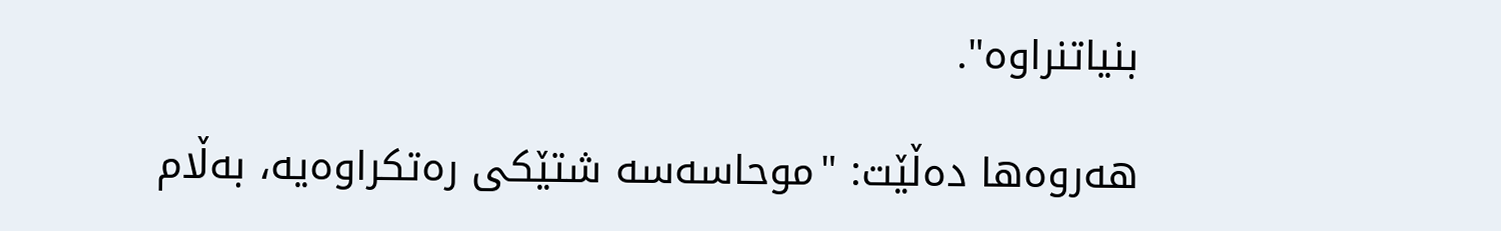بنیاتنراوه‌".

هه‌روه‌ها ده‌ڵێت: "موحاسه‌سه‌ شتێكی‌ ره‌تكراوه‌یه‌، به‌ڵام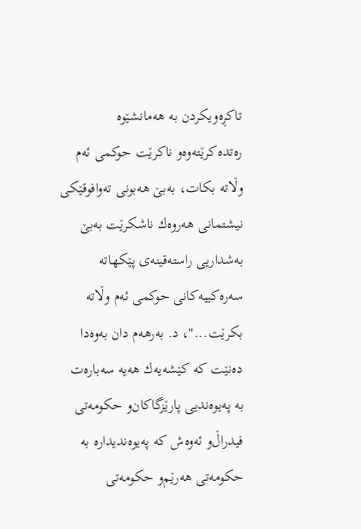تاكڕه‌ویكردن به‌ هه‌مانشێوه‌ ره‌تده‌كرێته‌وه‌‌و ناكرێت حوكمی‌ ئه‌م وڵاته‌ بكات، به‌بێ‌ هه‌بونی‌ ته‌وافوقێكی‌ نیشتمانی‌ هه‌روه‌ك ناشكرێت به‌بێ‌ به‌شداریی‌ راسته‌قینه‌ی‌ پێكهاته‌ سه‌ره‌كییه‌كانی‌ حوكمی‌ ئه‌م وڵاته‌ بكرێت..."، د. به‌رهه‌م دان به‌وه‌دا ده‌نێت كه‌ كێشه‌یه‌ك هه‌یه‌ سه‌باره‌ت به‌ په‌یوه‌ندیی‌ پارێزگاكان‌و حكومه‌تی‌ فیدراڵ‌‌و ئه‌وه‌ش كه‌ په‌یوه‌ندیداره‌ به‌ حكومه‌تی‌ هه‌رێم‌و حكومه‌تی‌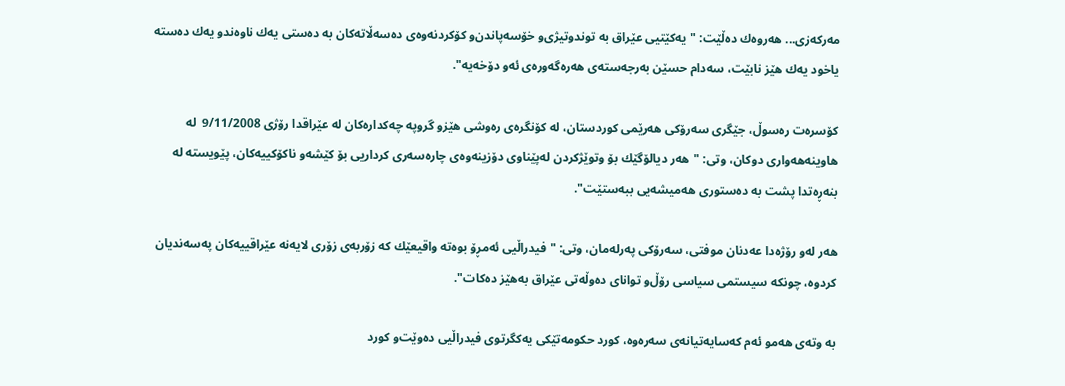مه‌ركه‌زی‌... هه‌روه‌ك ده‌ڵێت: "یه‌كێتیی‌ عێراق به‌ توندوتیژی‌‌و خۆسه‌پاندن‌و كۆكردنه‌وه‌ی‌ ده‌سه‌ڵاته‌كان به‌ ده‌ستی‌ یه‌ك ناوه‌ند‌و یه‌ك ده‌سته‌ یاخود یه‌ك هێز نابێت، سه‌دام حسێن به‌رجه‌سته‌ی‌ هه‌ره‌گه‌وره‌ی‌ ئه‌و دۆخه‌یه‌".

كۆسره‌ت ره‌سوڵ‌، جێگری‌ سه‌رۆكی‌ هه‌رێمی‌ كوردستان، له‌ كۆنگره‌ی‌ ره‌وشی‌ هێز‌و گروپه‌ چه‌كداره‌كان له‌ عێراقدا رۆژی‌ 9/11/2008  له‌ هاوینه‌هه‌واری‌ دوكان، وتی‌: "هه‌ر دیالۆگێك بۆ وتوێژكردن له‌پێناوی‌ دۆزینه‌وه‌ی‌ چاره‌سه‌ری‌ كرداریی‌ بۆ كێشه‌‌و ناكۆكییه‌كان، پێویسته‌ له‌ بنه‌ڕه‌تدا پشت به‌ ده‌ستوری‌ هه‌میشه‌یی‌ ببه‌ستێت".

هه‌ر له‌و رۆژه‌دا عه‌دنان موفتی‌، سه‌رۆكی‌ په‌رله‌مان، وتی‌: "فیدراڵیی‌ ئه‌مڕۆ بوه‌ته‌ واقیعێك كه‌ زۆربه‌ی‌ زۆری‌ لایه‌نه‌ عێراقییه‌كان په‌سه‌ندیان كردوه‌، چونكه‌ سیستمی‌ سیاسی‌ رۆڵ‌‌و توانای‌ ده‌وڵه‌تی‌ عێراق به‌هێز ده‌كات".

به‌ وته‌ی‌ هه‌مو ئه‌م كه‌سایه‌تیانه‌ی‌ سه‌ره‌وه‌، كورد حكومه‌تێكی‌ یه‌كگرتوی‌ فیدراڵیی‌ ده‌وێت‌و كورد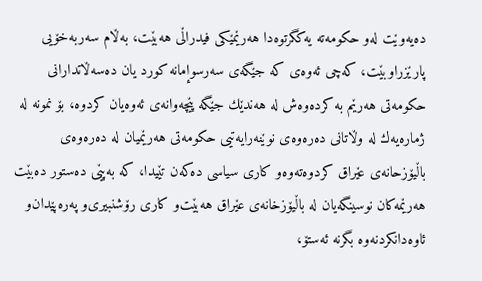ده‌یه‌وێت له‌و حكومه‌ته‌ یه‌كگرتوه‌دا هه‌رێمێكی‌ فیدراڵی‌ هه‌بێت، به‌ڵام سه‌ربه‌خۆیی‌ پارێزراوبێت، كه‌چی‌ ئه‌وه‌ی‌ كه‌ جێگه‌ی‌ سه‌رسوإمانه‌ كورد یان ده‌سه‌ڵاتدارانی‌ حكومه‌تی‌ هه‌رێم به‌ كرده‌وه‌ش له‌ هه‌ندێك جێگه‌ پێچه‌وانه‌ی‌ ئه‌وه‌یان كردوه‌، بۆ نمونه‌ له‌ ژماره‌یه‌ك له‌ وڵاتانی‌ ده‌ره‌وه‌ی‌ نوێنه‌رایه‌تیی‌ حكومه‌تی‌ هه‌رێمیان له‌ ده‌ره‌وه‌ی‌ باڵیۆزحانه‌ی‌ عێراق كردوه‌ته‌وه‌‌و كاری‌ سیاسی‌ ده‌كه‌ن تێیدا، كه‌ به‌پێی‌ ده‌ستور ده‌بێت هه‌رێمه‌كان نوسینگه‌یان له‌ باڵیۆزخانه‌ی‌ عێراق هه‌بێت‌و كاری‌ رۆشنبیری‌‌و په‌ره‌پێدان‌و ئاوه‌دانكردنه‌وه‌ بگرنه‌ ئه‌ستۆ،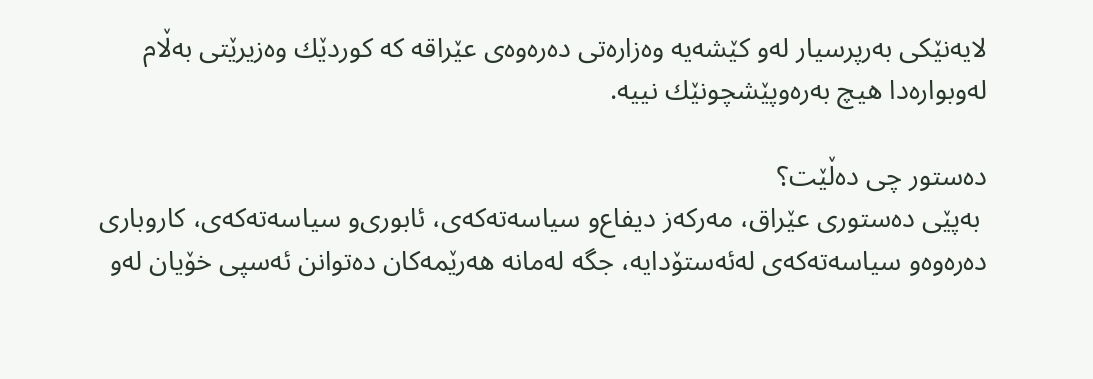لایه‌نێكی‌ به‌رپرسیار له‌و كێشه‌یه‌ وه‌زاره‌تی‌ ده‌ره‌وه‌ی‌ عێراقه‌ كه‌ كوردێك وه‌زیرێتی‌ به‌ڵام له‌وبواره‌دا هیچ به‌ره‌وپێشچونێك نییه‌.

ده‌ستور چی‌ ده‌ڵێت؟
 به‌پێی‌ ده‌ستوری‌ عێراق، مه‌ركه‌ز دیفاع‌و سیاسه‌ته‌كه‌ی‌، ئابوری‌‌و سیاسه‌ته‌كه‌ی‌، كاروباری‌ ده‌ره‌وه‌‌و سیاسه‌ته‌كه‌ی‌ له‌ئه‌ستۆدایه‌، جگه‌ له‌مانه‌ هه‌رێمه‌كان ده‌توانن ئه‌سپی‌ خۆیان له‌و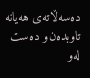ده‌سه‌ڵاته‌ی‌ هه‌یانه‌ تاوبده‌ن‌و ده‌ست له‌و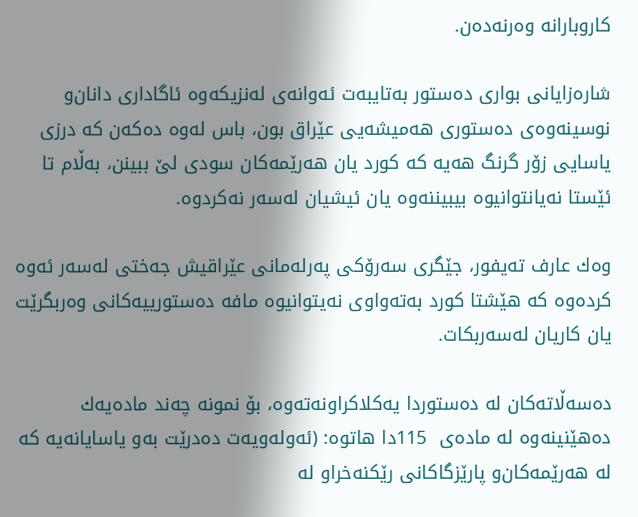كاروبارانه‌ وه‌رنه‌ده‌ن.

شاره‌زایانی‌ بواری‌ ده‌ستور به‌تایبه‌ت ئه‌وانه‌ی‌ له‌نزیكه‌وه‌ ئاگاداری‌ دانان‌و نوسینه‌وه‌ی‌ ده‌ستوری‌ هه‌میشه‌یی‌ عێراق بون، باس له‌وه‌ ده‌كه‌ن كه‌ درزی‌ یاسایی‌ زۆر گرنگ هه‌یه‌ كه‌ كورد یان هه‌رێمه‌كان سودی‌ لێ‌ ببینن، به‌ڵام تا ئێستا نه‌یانتوانیوه‌ بیبیننه‌وه‌ یان ئیشیان له‌سه‌ر نه‌كردوه‌.

وه‌ك عارف ته‌یفور، جێگری‌ سه‌رۆكی‌ په‌رله‌مانی‌ عێراقیش جه‌ختی‌ له‌سه‌ر ئه‌وه‌ كرده‌وه‌ كه‌ هێشتا كورد به‌ته‌واوی‌ نه‌یتوانیوه‌ مافه‌ ده‌ستورییه‌كانی‌ وه‌ربگرێت یان كاریان له‌سه‌ربكات.

ده‌سه‌ڵاته‌كان له‌ ده‌ستوردا یه‌كلاكراونه‌ته‌وه‌، بۆ نمونه‌ چه‌ند ماده‌یه‌ك ده‌هێنینه‌وه‌ له‌ ماده‌ی‌  115دا هاتوه‌: (ئه‌وله‌ویه‌ت ده‌درێت به‌و یاسایانه‌یه‌ كه‌ له‌ هه‌رێمه‌كان‌و پارێزگاكانی‌ رێكنه‌خراو له‌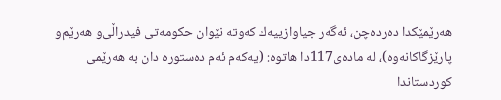هه‌رێمێكدا ده‌رده‌چن، ئه‌گه‌ر جیاوازییه‌ك كه‌وته‌ نێوان حكومه‌تی‌ فیدراڵی‌‌و هه‌رێم‌و پارێزگاكانه‌وه‌)، له‌ ماده‌ی‌117دا هاتوه‌: (یه‌كه‌م ئه‌م ده‌ستوره‌ دان به‌ هه‌رێمی‌ كوردستاندا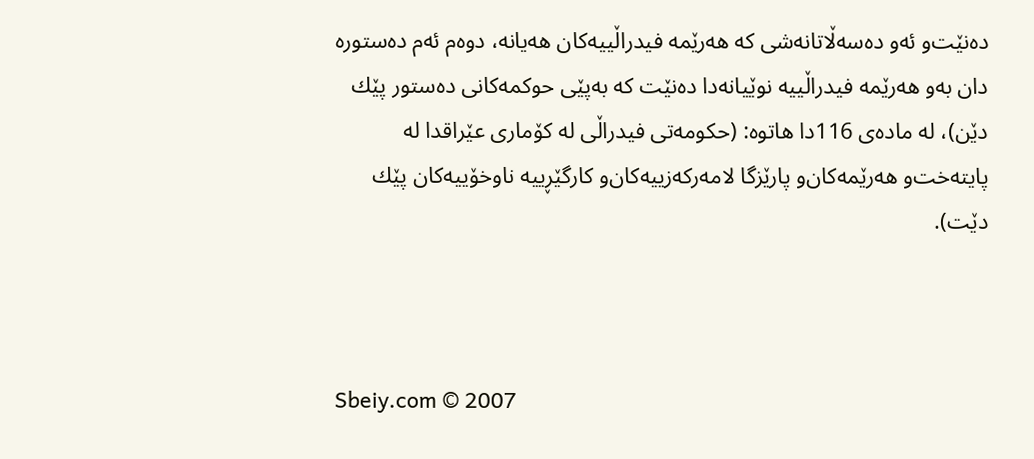ده‌نێت‌و ئه‌و ده‌سه‌ڵاتانه‌شی‌ كه‌ هه‌رێمه‌ فیدراڵییه‌كان هه‌یانه‌، دوه‌م ئه‌م ده‌ستوره‌ دان به‌و هه‌رێمه‌ فیدراڵییه‌ نوێیانه‌دا ده‌نێت كه‌ به‌پێی‌ حوكمه‌كانی‌ ده‌ستور پێك دێن)، له‌ ماده‌ی‌ 116دا هاتوه‌: (حكومه‌تی‌ فیدراڵی‌ له‌ كۆماری‌ عێراقدا له‌ پایته‌خت‌و هه‌رێمه‌كان‌و پارێزگا لامه‌ركه‌زییه‌كان‌و كارگێڕییه‌ ناوخۆییه‌كان پێك دێت).



Sbeiy.com © 2007